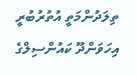ތިލަދުންމަތީ އުތުރުބުރީ އިހަވަންދޫ ކައުންސިލްގެ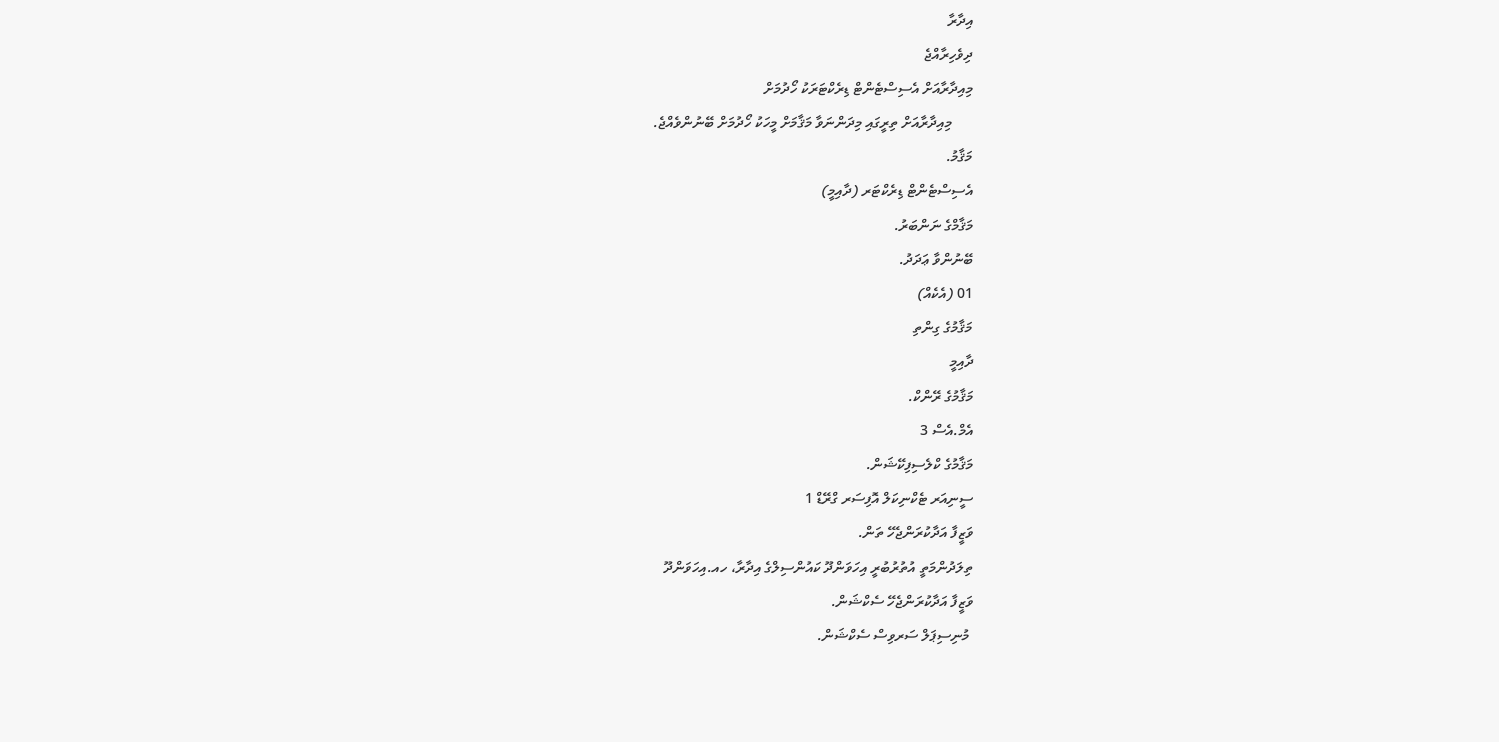އިދާރާ
ދިވެހިރާއްޖެ
މިއިދާރާއަށް އެސިސްޓެންޓް ޑިރެކްޓަރަކު ހޯދުމަށް
      މިއިދާރާއަށް ތިރީގައި މިދަންނަވާ މަޤާމަށް މީހަކު ހޯދުމަށް ބޭނުންވެއްޖެ.
މަޤާމު.
އެސިސްޓެންޓް ޑިރެކްޓަރ (ދާއިމީ)
މަޤާމްގެ ނަންބަރު.
ބޭނުންވާ ޢަދަދު.
01 (އެކެއް)
މަޤާމުގެ ގިންތި
ދާއިމީ
މަޤާމުގެ ރޭންކް.
އެމް.އެސް 3
މަޤާމުގެ ކްލެސިފިކޭޝަން.
ސީނިއަރ ޓެކްނިކަލް އޮފިސަރ ގްރޭޑް 1
ވަޒީފާ އަދާކުރަންޖެހޭ ތަން.
ތިލަދުންމަތީ އުތުރުބުރީ އިހަވަންދޫ ކައުންސިލްގެ އިދާރާ، ހއ.އިހަވަންދޫ
ވަޒީފާ އަދާކުރަންޖެހޭ ސެކްޝަން.
 މުނިސިޕަލް ސަރވިސް ސެކްޝަން.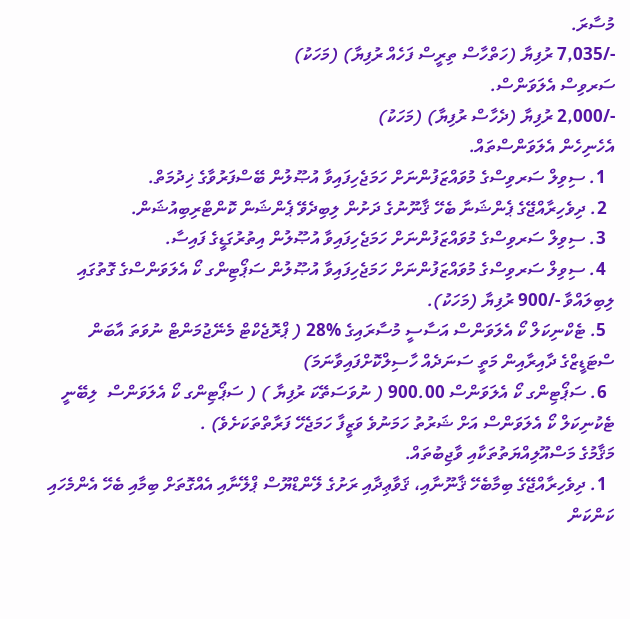މުސާރަ.
-/7,035 ރުފިޔާ (ހަތްހާސް ތިރީސް ފަހެއް ރުފިޔާ) (މަހަކު)
ސަރވިސް އެލަވަންސް.
-/2,000 ރުފިޔާ (ދެހާސް ރުފިޔާ) (މަހަކު)
އެހެނިހެން އެލަވަންސްތައް.
  1. ސިވިލް ސަރވިސްގެ މުވައްޒަފުންނަށް ހަމަޖެހިފައިވާ އުޞޫލުން ބޭސްފަރުވާގެ ޚިދުމަތް.
  2. ދިވެހިރާއްޖޭގެ ޕެންޝަނާ ބެހޭ ޤާނޫނުގެ ދަށުން ލިބިދެވޭ ޕެންޝަން ކޮންޓްރިބިއުޝަން.
  3. ސިވިލް ސަރވިސްގެ މުވައްޒަފުންނަށް ހަމަޖެހިފައިވާ އުޞޫލުން އިތުރުގަޑީގެ ފައިސާ.
  4. ސިވިލް ސަރވިސްގެ މުވައްޒަފުންނަށް ހަމަޖެހިފައިވާ އުޞޫލުން ސަޕޯޓިންގ ކޯ އެލަވަންސްގެ ގޮތުގައި ލިބިލައްވާ -/900 ރުފިޔާ (މަހަކު).
  5. ޓެކްނިކަލް ކޯ އެލަވަންސް އަސާސީ މުސާރައިގެ %28 ( ޕްރޮޖެކްޓް މެނޭޖުމަންޓް ނުވަތަ އާބަން ސްޓަޑީޒްގެ ދާއިރާއިން މަތީ ސަނަދެއް ހާސިލްކޮށްފައިވާނަމަ)
  6. ސަޕޯޓިންގ ކޯ އެލަވަންސް 900.00 ( ނުވަސަތޭކަ ރުފިޔާ ) ( ސަޕޯޓިންގ ކޯ އެލަވަންސް  ލިބޭނީ ޓެކުނިކަލް ކޯ އެލަވަންސް އަށް ޝަރުތު ހަމަނުވެ ވަޒީފާ ހަމަޖެހޭ ފަރާތްތަކަށެވެ) .
މަޤާމުގެ މަސްއޫލިއްޔަތުތަކާއި ވާޖިބުތައް.
  1. ދިވެހިރާއްޖޭގެ ބިމާބެހޭ ޤާނޫނާއި، ޤަވާޢިދާއި ރަށުގެ ލޭންޑްޔޫސް ޕްލޭނާއި އެއްގޮތަށް ބިމާއި ބެހޭ އެންމެހައި ކަންކަން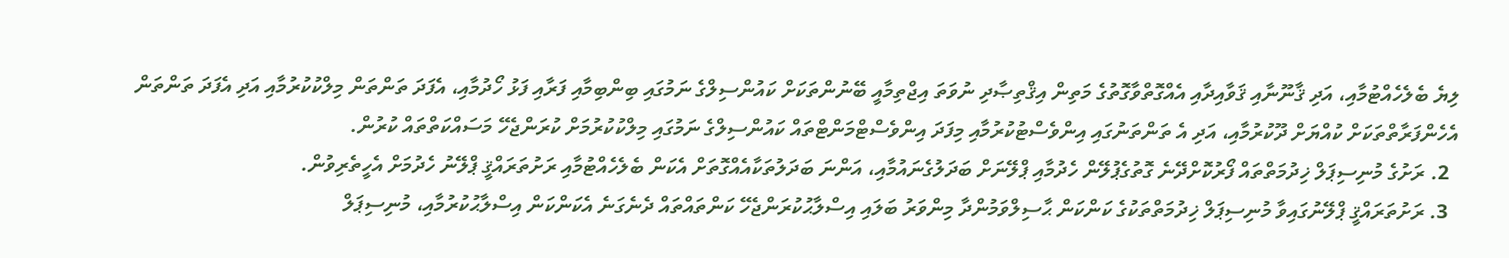ލިޔެ ބެލެހެއްޓުމާއި، އަދި ޤާނޫނާއި ޤަވާއިދާއި އެއްގޮތްވާގޮތުގެ މަތިން އިޤްތިޞާދި ނުވަތަ އިޖްތިމާއީ ބޭނުންތަކަށް ކައުންސިލްގެ ނަމުގައި ބިންބިމާއި ފަރާއި ފަޅު ހޯދުމާއި، އެފަދަ ތަންތަން މިލްކުކުރުމާއި އަދި އެފަދަ ތަންތަން އެހެންފަރާތްތަކަށް ކުއްޔަށް ދޫކުރުމާއި، އަދި އެ ތަންތަނުގައި އިންވެސްޓުކުރުމާއި މިފަދަ އިންވެސްޓްމަންޓްތައް ކައުންސިލްގެ ނަމުގައި މިލްކުކުރުމަށް ކުރަންޖެހޭ މަސައްކަތްތައް ކުރުން.
  2. ރަށުގެ މުނިސިޕަލް ޚިދުމަތްތައް ފޯރުކޮށްދޭނެ ގޮތުގެޕުލޭން ހެދުމާއި ޕްލޭނަށް ބަދަލުގެނައުމާއި، އަންނަ ބަދަލުތަކާއެއްގޮތަށް އެކަން ބެލެހެއްޓުމާއި ރަށުތަރައްޤީ ޕްލޭނު ހެދުމަށް އެހީތެރިވުން.
  3. ރަށުތަރައްޤީ ޕްލޭނުގައިވާ މުނިސިޕަލް ޚިދުމަތްތަކުގެ ކަންކަން ޙާސިލްވަމުންދާ މިންވަރު ބަލައި އިސްލާޙުކުރަންޖެހޭ ކަންތައްތައް ދެނެގަނެ އެކަންކަން އިސްލާޙުކުރުމާއި، މުނިސިޕަލް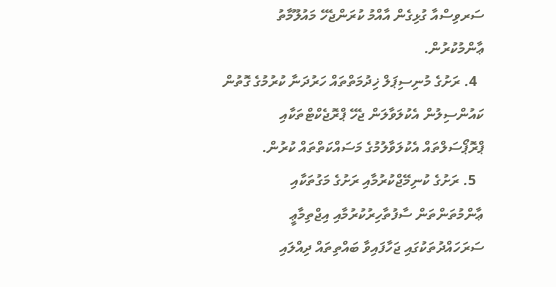ސަރވިސްއާ ގުޅިގެން އާއްމު ކުރަންޖެހޭ މައުލޫމާތު ޢާންމުކުރުން.
  4. ރަށުގެ މުނިސިޕަލް ޚިދުމަތްތައް ހަރުދަނާ ކުރުމުގެ ގޮތުން ކައުންސިލުން އެކުލަވާލަން ޖެހޭ ޕްރޮޖެކްޓްތަކާއި ޕްރޮޕޯސަލްތައް އެކުލަވާލުމުގެ މަސައްކަތްތައް ކުރުން.
  5. ރަށުގެ ކުނިމޭޖްކުރުމާއި ރަށުގެ މަގުތަކާއި ޢާންމުތަންތަން ސާފުތާހިރުކުރުމާއި އިޖްތިމާޢީ ސަރަހައްދުތަކުގައި ޖަހާފައިވާ ބައްތިތައް ދިއްލައި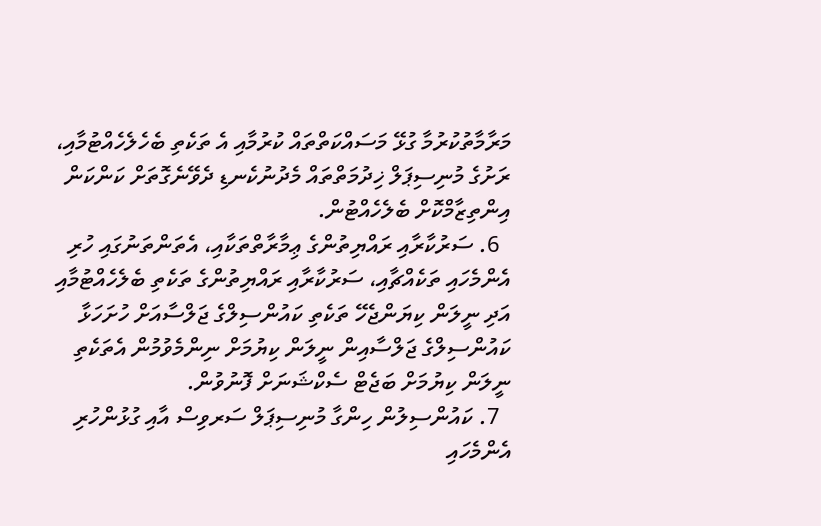މަރާމާތުކުރުމާ ގުޅޭ މަސައްކަތްތައް ކުރުމާއި އެ ތަކެތި ބެހެލެހެއްޓުމާއި، ރަށުގެ މުނިސިޕަލް ޚިދުމަތްތައް މެދުނުކެނޑި ދެވޭނެގޮތަށް ކަންކަން އިންތިޒާމްކޮށް ބެލެހެއްޓުން.
  6. ސަރުކާރާއި ރައްޔިތުންގެ ޢިމާރާތްތަކާއި، އެތަންތަނުގައި ހުރި އެންމެހައި ތަކެއްޗާއި، ސަރުކާރާއި ރައްޔިތުންގެ ތަކެތި ބެލެހެއްޓުމާއި އަދި ނީލަން ކިޔަންޖެހޭ ތަކެތި ކައުންސިލްގެ ޖަލްސާއަށް ހުށަހަޅާ ކައުންސިލްގެ ޖަލްސާއިން ނީލަން ކިޔުމަށް ނިންމެވުމުން އެތަކެތި ނީލަން ކިޔުމަށް ބަޖެޓް ސެކްޝަނަށް ފޮނުވުން.
  7. ކައުންސިލުން ހިންގާ މުނިސިޕަލް ސަރވިސް އާއި ގުޅުންހުރި އެންމެހައި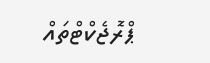ޕްރޮޖެކްޓްތައް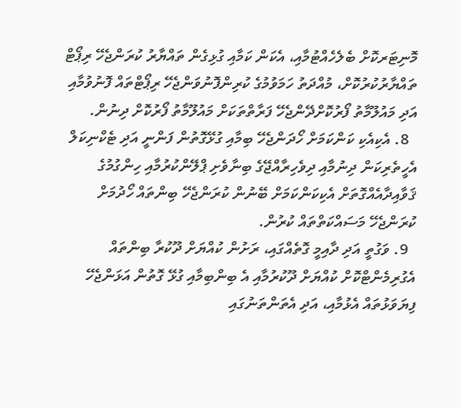މޮނިޓަރކޮށް ބެލެހެއްޓުމާއި، އެކަން ކަމާއި ގުޅިގެން ތައްޔާރު ކުރަންޖެހޭ ރިޕޯޓް ތައްޔާރުކުރުކޮށް، މުއްދަތު ހަމަވުމުގެ ކުރިންފޮނުވަންޖެހޭ ރިޕޯޓްތައް ފޮނުވުމާއި އަދި މައުލޫމާތު ފޯރުކޮށްދޭންޖެހޭ ފަރާތްތަކަށް މައުލޫމާތު ފޯރުކޮށް ދިނުން.
  8. އެކިއެކި ކަންކަމަށް ހޯދަންޖެހޭ ބިމާއި ގުޅޭގޮތުން ފަންނީ އަދި ޓެކްނިކަލް އެހީތެރިކަން ދިނުމާއި ދިވެހިރާއްޖޭގެ ބިނާވެށި ޕްލޭންކުރުމާއި ހިންގުމުގެ ޤަވާއިދާއެއްގޮތަށް އެކިކަންކަމަށް ބޭނުން ކުރަންޖެހޭ ބިންތައް ހޯދުމަށް ކުރަންޖެހޭ މަސައްކަތްތައް ކުރުން.
  9. ވަގުތީ އަދި ދާއިމީ ގޮތެއްގައި، ރަށުން ކުއްޔަށް ދޫކުރާ ބިންތައް އެގުރިމެންޓްކޮށް ކުއްޔަށް ދޫކުރުމާއި އެ ބިންބިމާއި ގުޅޭ ގޮތުން އަޅަންޖެހޭ ފިޔަވަޅުތައް އެޅުމާއި، އަދި އެތަންތަނުގައި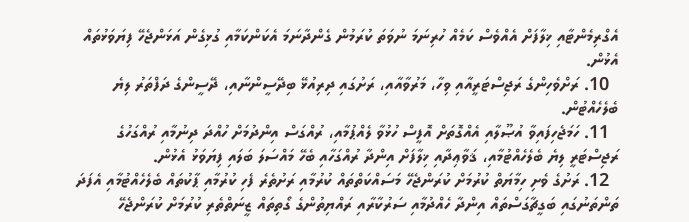އެގްރިމެންޓާއި ޚިލާފަށް އެއްވެސް ކަމެއް ހުރިނަމަ ނުވަތަ ކުރަމުން ގެންދާނަމަ އެކަންކަމާއި ގުޅިގެން އަޅަންޖެހޭ ފިޔަވަޅުތައް އެޅުން.
  10. ރަށްވެހިންގެ ރަޖިސްޓަރީއާއި ވިހާ، މަރުވާއާއި، ރަށުގައި ދިރިއުޅޭ ބިދޭސީންނާއި، ދޭސީންގެ ދަފްތަރު ލިޔެ ބެލެހެއްޓުން.
  11. ހަމަޖެހިފައިވާ އުޞޫލާއި އެއްގޮތަށް އޮފީސް ހުޅުވާ ލެއްޕުމާއި، ރުއްގަސް އިންދުމަށް ހުއްދަ ދިނުމާއި ރުއްގަހުގެ ރަޖިސްޓަރީ ލިޔެ ބެލެހެއްޓުމާއި، ޤަވާޢިދާއި ޚިލާފަށް އިންދާ ރުއްގަހާއި ބެހޭ މައްސަލަ ބަލައި ފިޔަވަޅު އެޅުން.
  12. ރަށުގެ ވެށި ހިމާޔަތް ކުރުމަށް ކުރަންޖެހޭ މަސައްކަތްތައް ކުރުމާއި ރަށުތެރެ ފެހި ކުރުމާއި ޕާކުތައް ބެލެހެއްޓުމާއި އެފަދަ ތަންތަނުގައި ބަގީޗާގަސްތައް އިންދާ ހެއްދުމާއި ސަރުކާރާއި ރައްޔިތުންގެ ގޯތިތައް ޒީނަތްތެރި ކުރުމަށް ކުރަންޖެހޭ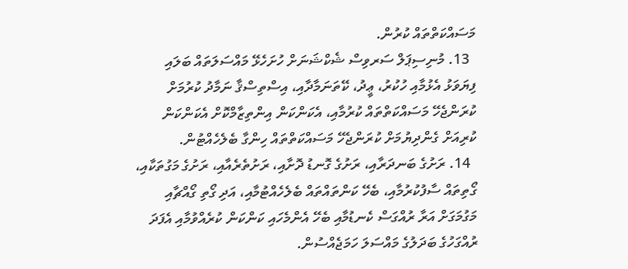މަސައްކަތްތައް ކުރުން.
  13. މުނިސިޕަލް ސަރވިސް ޝެކްޝަނަށް ހުށަހެޅޭ މައްސަލަތައް ބަލައި ފިޔަވަޅު އެޅުމާއި ހުކުރު، ޢީދު، ކޭތަނަމާދާއި، އިސްތިސްޤާ ނަމާދު ކުރުމަށް ކުރަންޖެހޭ މަސައްކަތްތައް ކުރުމާއި، އެކަންކަން އިންތިޒާމްކޮށް އެކަންކަން ކުރިއަށް ގެންދިޔުމަށް ކުރަންޖެހޭ މަސައްކަތްތައް ހިންގާ ބެލެހެއްޓުން.
  14. ރަށުގެ ބަނދަރާއި، ރަށުގެ ގޮނޑު ދޮށާއި، ރަށުތެރެއާއި، ރަށުގެ މަގުތަކާއި، ގޯތިތައް ސާފުކުރުމާއި، ބެހޭ ކަންތައްތައް ބެލެހެއްޓުމާއި، އަދި ގޯތި ގޯއްޗާއި މަގުމަގަށް އަރާ ރުއްގަސް ކެނޑުމާއި ބެހޭ އެންމެހައި ކަންކަން ކުރެއްވުމާއި އެފަދަ ރުއްގަހުގެ ބަދަލުގެ މައްސަލަ ހަމަޖެއްސުން.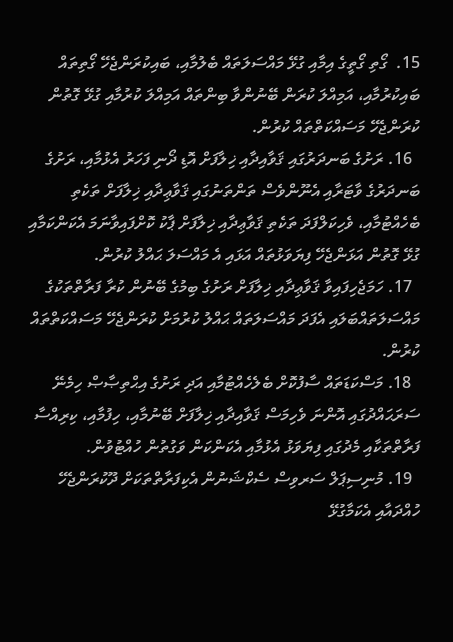15.  ގޯތި ގޯތީގެ އިމާއި ގުޅޭ މައްސަލަތައް ބެލުމާއި، ބައިކުރަންޖެހޭ ގޯތިތައް ބައިކުރުމާއި، އަމިއްލަ ކުރަން ބޭނުންވާ ބިންތައް އަމިއްލަ ކުރުމާއި ގުޅޭ ގޮތުން ކުރަންޖެހޭ މަސައްކަތްތައް ކުރުން.
  16. ރަށުގެ ބަނދަރުގައި ޤަވާއިދާއި ޚިލާފަށް އޮޑި ދޯނި ފަހަރު އެޅުމާއި، ރަށުގެ ބަނދަރުގެ ވާޓަރާއި އެނޫންވެސް ތަންތަނުގައި ޤަވާޢިދާއި ޚިލާފަށް ތަކެތި ބެހެއްޓުމާއި، ވެހިކަލްފަދަ ތަކެތި ޤަވާޢިދާއި ޚިލާފަށް ޕާކު ކޮށްފައިވާނަމަ އެކަންކަމާއި ގުޅޭ ގޮތުން އަޅަންޖެހޭ ފިޔަވަޅުތައް އަޅައި އެ މައްސަލަ ޙައްލު ކުރުން.
  17. ހަމަޖެހިފައިވާ ޤަވާޢިދާއި ޚިލާފަށް ރަށުގެ ބިމުގެ ބޭނުން ކުރާ ފަރާތްތަކުގެ މައްސަލަތައްބަލައި އެފަދަ މައްސަލަތައް ޙައްލު ކުރުމަށް ކުރަންޖެހޭ މަސައްކަތްތައް ކުރުން.
  18. މަސްކަޑަތައް ސާފުކޮށް ބެލެހެއްޓުމާއި އަދި ރަށުގެ އިޙްތިޞާޞް ހިމެނޭ ސަރަޙައްދުގައި އޮންނަ ވެހިމަސް ޤަވާއިދާއި ޚިލާފަށް ބޭނުމާއި، ހިފުމާއި، ކިރިއްސާ ފަރާތްތަކާއި މެދުގައި ފިޔަވަޅު އެޅުމާއި އެކަންކަން ވަގުތުން ހުއްޓުވުން.
  19. މުނިސިޕަލް ސަރވިސް ސެކްޝަނުން އެކިފަރާތްތަކަށް ދޫކުރަންޖެހޭ ހުއްދައާއި އެކަމާގުޅޭ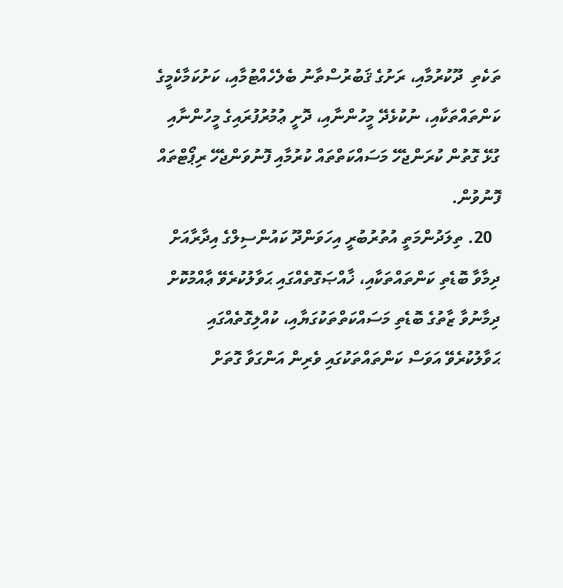ތަކެތި  ދޫކުރުމާއި، ރަށުގެ ޤަބުރުސްތާނު ބެލެހެއްޓުމާއި، ކަށުކަމާކެމީގެ ކަންތައްތަކާއި، ނުކުޅެދޭ މީހުންނާއި، ދޮށީ ޢުމުރުފުރައިގެ މީހުންނާއި ގުޅޭ ގޮތުން ކުރަންޖެހޭ މަސައްކަތްތައް ކުރުމާއި ފޮނުވަންޖެހޭ ރިޕޯޓްތައް ފޮނުވުން.
  20. ތިލަދުންމަތީ އުތުރުބުރީ އިހަވަންދޫ ކައުންސިލްގެ އިދާރާއަށް ދިމާވާ ބޮޑެތި ކަންތައްތަކާއި، ޚާއްޞަގޮތެއްގައި ޙަވާލުކުރެވޭ ޢާއްމުކޮށް ދިމާނުވާ ޒާތުގެ ބޮޑެތި މަސައްކަތްތަކުގަޔާއި، ކުއްލިގޮތެއްގައި ޙަވާލުކުރެވޭ އަވަސް ކަންތައްތަކުގައި ވެރިން އަންގަވާ ގޮތަށް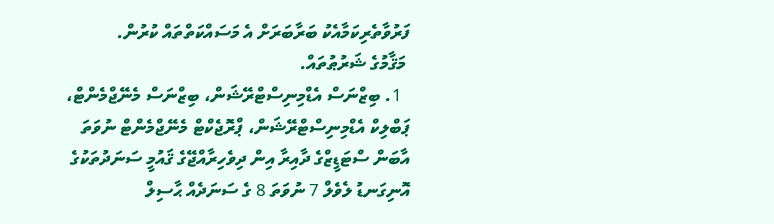ފަރުވާތެރިކަމާއެކު ބަރާބަރަށް އެ މަސައްކަތްތައް ކުރުން.
 މަޤާމުގެ ޝަރުޠުތައް.
  1. ބިޒްނަސް އެޑްމިނިސްޓްރޭޝަން، ބިޒްނަސް މެނޭޖްމެންޓް، ޕަބްލިކް އެޑްމިނިސްޓްރޭޝަން، ޕްރޮޖެކްޓް މެނޭޖްމެންޓް ނުވަތަ އާބަން ސްޓަޑީޒްގެ ދާއިރާ އިން ދިވެހިރާއްޖޭގެ ޤައުމީ ސަނަދުތަކުގެ އޮނިގަނޑު ލެވެލް 7 ނުވަތަ 8 ގެ ސަނަދެއް ޙާސިލް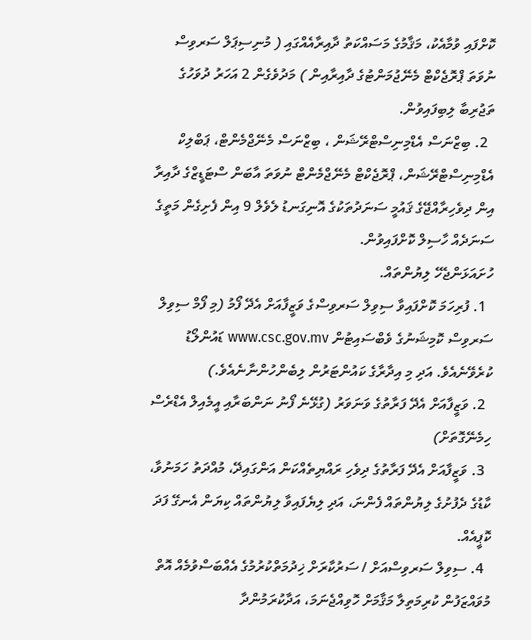ކޮށްފައި ވުމާއެކު، މަޤާމުގެ މަސައްކަތު ދާއިރާއެއްގައި ( މުނިސިޕަލް ސަރވިސް ނުވަތަ ޕްރޮޖެކްޓް މެނޭޖުމަންޓުގެ ދާއިރާއިން ) މަދުވެގެން 2 އަހަރު ދުވަހުގެ ތަޖުރިބާ ލިބިފައިވުން.
  2. ބިޒްނަސް އެޑްމިނިސްޓްރޭޝަން ، ބިޒްނަސް މެނޭޖްމެންޓް، ޕަބްލިކް އެޑްމިނިސްޓްރޭޝަން، ޕްރޮޖެކްޓް މެނޭޖްމެންޓް ނުވަތަ އާބަން ސްޓަޑީޒްގެ ދާއިރާ އިން ދިވެހިރާއްޖޭގެ ޤައުމީ ސަނަދުތަކުގެ އޮނިގަނޑު ލެވެލް 9 އިން ފެށިގެން މަތީގެ ސަނަދެއް ހާސިލް ކޮށްފައިވުން.
ހުށައަޅަންޖެހޭ ލިޔުންތައް.
  1. ފުރިހަމަ ކޮށްފައިވާ ސިވިލް ސަރވިސްގެ ވަޒީފާއަށް އެދޭ ފޯމު (މި ފޯމް ސިވިލް ސަރވިސް ކޮމިޝަނުގެ ވެބްސައިޓުން www.csc.gov.mv ޑައުންލޯޑު ކުރެވޭނެއެވެ. އަދި މި އިދާރާގެ ކައުންޓަރުން ލިބެންހުންނާނެއެވެ.)
  2. ވަޒީފާއަށް އެދޭ ފަރާތުގެ ވަނަވަރު (ގުޅޭނެ ފޯނު ނަންބަރާއި އީމެއިލް އެޑްރެސް ހިމެނޭގޮތަށް)
  3. ވަޒީފާއަށް އެދޭ ފަރާތުގެ ދިވެހި ރައްޔިތެއްކަން އަންގައިދޭ، މުއްދަތު ހަމަނުވާ، ކާޑުގެ ދެފުށުގެ ލިޔުންތައް ފެންނަ، އަދި ލިޔެފައިވާ ލިޔުންތައް ކިޔަން އެނގޭ ފަދަ ކޮޕީއެއް.
  4. ސިވިލް ސަރވިސްއަށް / ސަރުކާރަށް ޚިދުމަތްކުރުމުގެ އެއްބަސްވުމެއް އޮތް މުވައްޒަފުން ކުރިމަތިލާ މަޤާމަށް ހޮވިއްޖެނަމަ، އަދާކުރަމުންދާ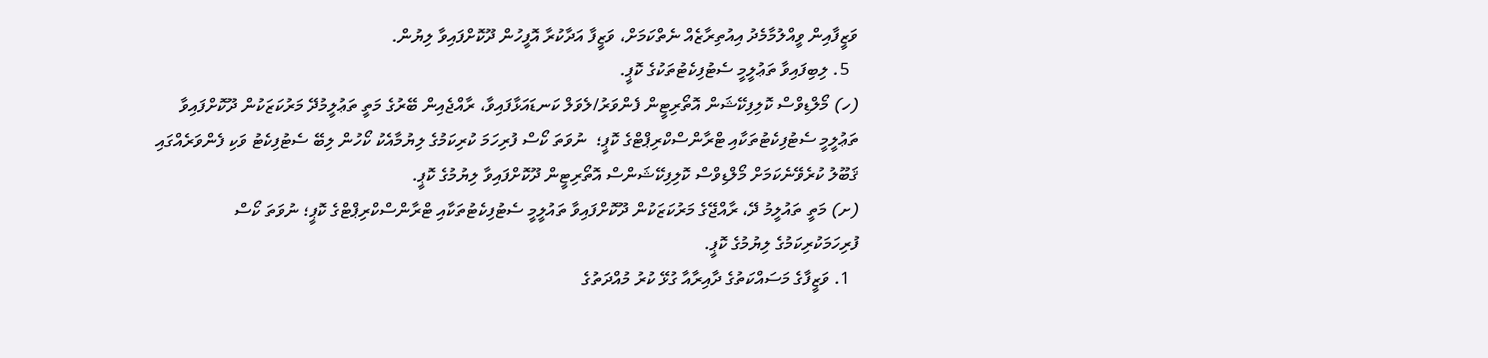ވަޒީފާއިން ވީއްލުމާމެދު އިއުތިރާޒެއް ނެތްކަމަށް، ވަޒީފާ އަދާކުރާ އޮފީހުން ދޫކޮށްފައިވާ ލިޔުން.
  5. ލިބިފައިވާ ތަޢުލީމީ ސެޓުފިކެޓުތަކުގެ ކޮޕީ.
(ހ) މޯލްޑިވްސް ކޮލިފިކޭޝަން އޮތޯރިޓީން ފެންވަރު/ލެވަލް ކަނޑައަޅާފައިވާ، ރާއްޖެއިން ބޭރުގެ މަތީ ތަޢުލީމުދޭ މަރުކަޒަކުން ދޫކޮށްފައިވާ ތަޢުލީމީ ސެޓުފިކެޓުތަކާއި ޓްރާންސްކްރިޕްޓްގެ ކޮޕީ؛  ނުވަތަ ކޯސް ފުރިހަމަ ކުރިކަމުގެ ލިޔުމާއެކު ކޯހުން ލިބޭ ސެޓުފިކެޓު ވަކި ފެންވަރެއްގައި ޤަބޫލު ކުރެވޭނެކަމަށް މޯލްޑިވްސް ކޮލިފިކޭޝަންސް އޮތޯރިޓީން ދޫކޮށްފައިވާ ލިޔުމުގެ ކޮޕީ.
(ށ) މަތީ ތައުލީމު ދޭ، ރާއްޖޭގެ މަރުކަޒަކުން ދޫކޮށްފައިވާ ތައުލީމީ ސެޓުފިކެޓުތަކާއި ޓްރާންސްކްރިޕްޓްގެ ކޮޕީ؛ ނުވަތަ ކޯސް ފުރިހަމަކުރިކަމުގެ ލިޔުމުގެ ކޮޕީ.
  1. ވަޒީފާގެ މަސައްކަތުގެ ދާއިރާއާ ގުޅޭ ކުރު މުއްދަތުގެ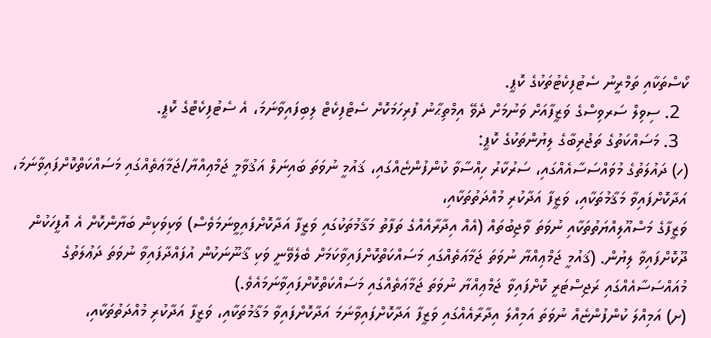ކޯސްތަކާއި ތަމްރީނު ސެޓުފިކެޓުތަކުގެ ކޮޕީ.
  2. ސިވިލް ސަރވިސްގެ ވަޒީފާއަށް ވަނުމަށް ދެވޭ އިމްތިޙާނު ފުރިހަމަކޮށް ސެޓްފިކެޓް ލިބިފައިވާނަމަ، އެ ސެޓުފިކެޓްގެ ކޮޕީ.
  3. މަސައްކަތުގެ ތަޖުރިބާގެ ލިޔުންތަކުގެ ކޮޕީ:
(ހ) ދައުލަތުގެ މުވައްސަސާއެއްގައި، ސަރުކާރު ހިއްސާވާ ކުންފުންޏެއްގައި، ޤައުމީ ނުވަތަ ބައިނަލް އަޤުވާމީ ޖަމްޢިއްޔާ/ޖަމާޢަތެއްގައި މަސައްކަތްކޮށްފައިވާނަމަ، އަދާކޮށްފައިވާ މަޤާމުތަކާއި، ވަޒީފާ އަދާކުރި މުއްދަތުތަކާއި،
ވަޒީފާގެ މަސްއޫލިއްޔަތުތަކާއި ނުވަތަ ވާޖިބުތައް (އެއް އިދާރާއެއްގެ ތަފާތު މަޤާމުތަކުގައި ވަޒީފާ އަދާކޮށްފައިވީނަމަވެސް) ވަކިވަކިން ބަޔާންކޮށް އެ އޮފީހަކުން ދޫކޮށްފައިވާ ލިޔުން. (ޤައުމީ ޖަމްޢިއްޔާ ނުވަތަ ޖަމާޢަތެއްގައި މަސައްކަތްކޮށްފައިވާކަމަށް ބެލެވޭނީ ވަކި ޤާނޫނަކުން އުފައްދާފައިވާ ނުވަތަ ދަޢުލަތުގެ މުއައްސަސާއެއްގައި ރަޖިސްޓަރީ ކޮށްފައިވާ ޖަމްޢިއްޔާ ނުވަތަ ޖަމާޢަތެއްގައި މަސައްކަތްކޮށްފައިވާނަމައެވެ.)
(ށ) އަމިއްލަ ކުންފުންޏެއް ނުވަތަ އަމިއްލަ އިދާރާއެއްގައި ވަޒީފާ އަދާކޮށްފައިވާނަމަ އަދާކޮށްފައިވާ މަޤާމުތަކާއި، ވަޒީފާ އަދާކުރި މުއްދަތުތަކާއި،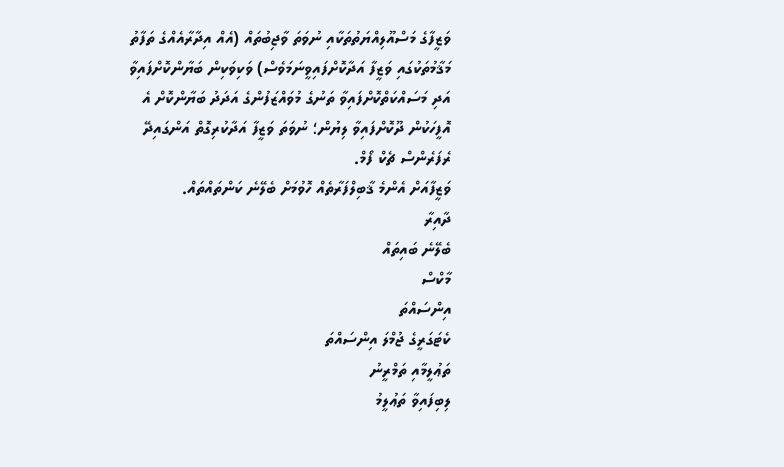ވަޒީފާގެ މަސްއޫލިއްޔަތުތަކާއި ނުވަތަ ވާޖިބުތައް (އެއް އިދާރާއެއްގެ ތަފާތު މަޤާމުތަކުގައި ވަޒީފާ އަދާކޮށްފައިވީނަމަވެސް) ވަކިވަކިން ބަޔާންކޮށްފައިވާ އަދި މަސައްކަތްކޮށްފައިވާ ތަނުގެ މުވައްޒަފުންގެ އަދަދު ބަޔާންކޮށް އެ އޮފީހަކުން ދޫކޮށްފައިވާ ލިޔުން؛ ނުވަތަ ވަޒީފާ އަދާކުރިގޮތް އަންގައިދޭ ރެފަރެންސް ޗެކް ފޯމް.
ވަޒީފާއަށް އެންމެ ޤާބިލްފަރާތެއް ހޮވުމަށް ބެލޭނެ ކަންތައްތައް.
ދާއިރާ
ބެލޭނެ ބައިތައް
މާކްސް
އިންސައްތަ
ކެޓަގަރީގެ ޖުމްލަ އިންސައްތަ
ތަޢުލީމާއި ތަމްރީނު
ލިބިފައިވާ ތަޢުލީމު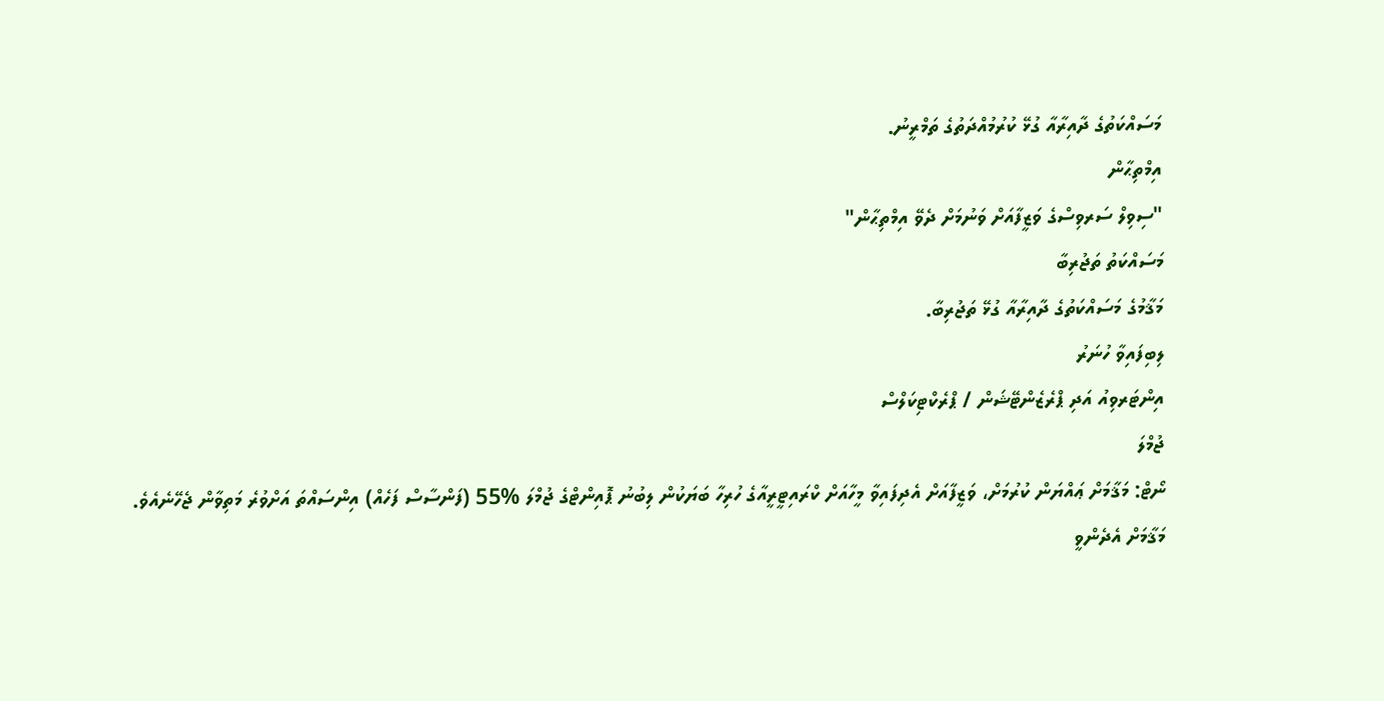މަސައްކަތުގެ ދާއިރާއާ ގުޅޭ ކުރުމުއްދަތުގެ ތަމްރީނު.
އިމްތިޙާން
"ސިވިލް ސަރވިސްގެ ވަޒީފާއަށް ވަނުމަށް ދެވޭ އިމްތިޙާން"
މަސައްކަތު ތަޖުރިބާ
މަޤާމުގެ މަސައްކަތުގެ ދާއިރާއާ ގުޅޭ ތަޖުރިބާ.
ލިބިފައިވާ ހުނަރު
އިންޓަރވިއު އަދި ޕްރެޒެންޓޭޝަން / ޕްރެކްޓިކަލްސް
ޖުމްލަ
ނޯޓް: މަޤާމަށް ޢައްޔަން ކުރުމަށް، ވަޒީފާއަށް އެދިފައިވާ މީހާއަށް ކްރައިޓީރީއާގެ ހުރިހާ ބަޔަކުން ލިބުނު ޕޮއިންޓްގެ ޖުމްލަ %55 (ފަންސާސް ފަހެއް) އިންސައްތަ އަށްވުރެ މަތިވާން ޖެހޭނެއެވެ.
މަޤާމަށް އެދެންވީ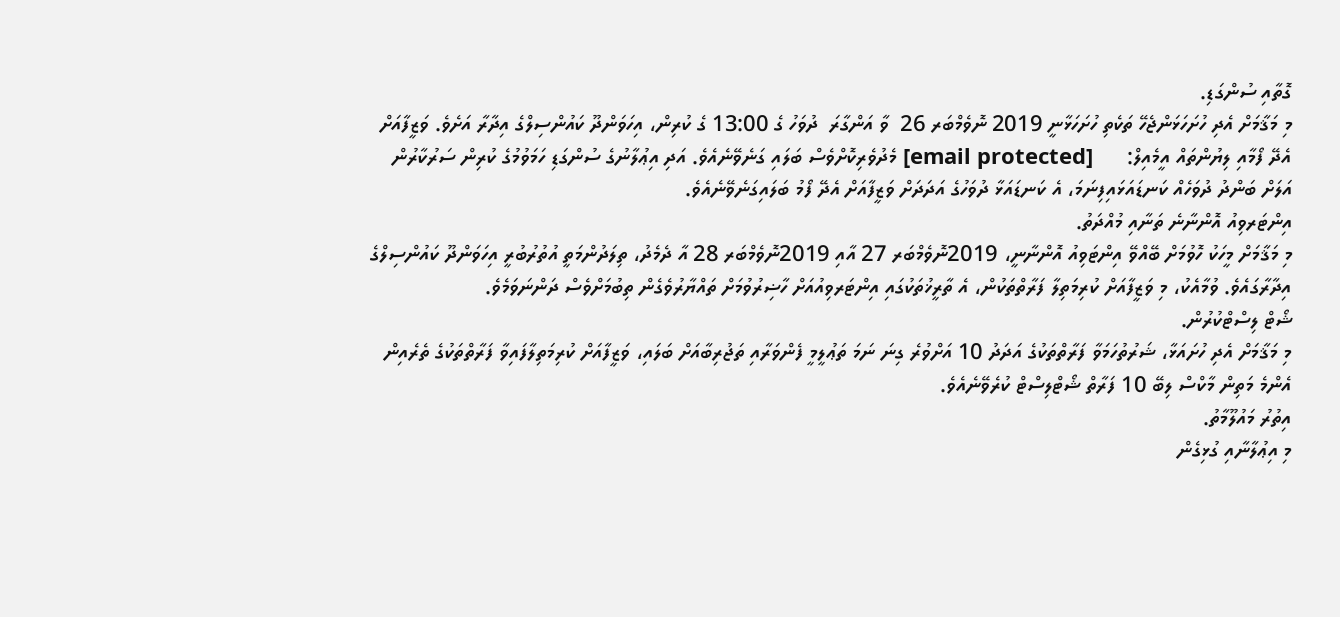ގޮތާއި ސުންގަޑި.
މި މަޤާމަށް އެދި ހުށަހަޅަންޖެހޭ ތަކެތި ހުށަހަޅާނީ 2019 ނޮވެމްބަރ 26  ވާ އަންގާރަ  ދުވަހު ގެ 13:00 ގެ ކުރިން، އިހަވަންދޫ ކައުންސިލްގެ އިދާރާ އަށެވެ. ވަޒީފާއަށް އެދޭ ފޯމާއި ލިޔުންތައް އީމެއިލް:      [email protected] މެދުވެރިކޮށްވެސް ބަލައި ގަނެވޭނެއެވެ. އަދި އިޢުލާނުގެ ސުންގަޑި ހަމަވުމުގެ ކުރިން ސަރުކާރުން އަލަށް ބަންދު ދުވަހެއް ކަނޑައަޅައިފިނަމަ، އެ ކަނޑައަޅާ ދުވަހުގެ އަދަދަށް ވަޒީފާއަށް އެދޭ ފޯމު ބަލައިގަނެވޭނެއެވެ.
އިންޓަރވިއު އޮންނާނެ ތަނާއި މުއްދަތު.
މި މަޤާމަށް މީހަކު ހޮވުމަށް ބޭއްވޭ އިންޓަވިއު އޮންނާނީ، 2019ނޮވެމްބަރ 27 އާއި 2019ނޮވެމްބަރ 28 އާ ދެމެދު، ތިލަދުންމަތީ އުތުރުބުރީ އިހަވަންދޫ ކައުންސިލްގެ އިދާރާގައެވެ. ވުމާއެކު، މި ވަޒީފާއަށް ކުރިމަތިލާ ފަރާތްތަކުން، އެ ތާރީޚުތަކުގައި އިންޓަރވިއުއަށް ހާޟިރުވުމަށް ތައްޔާރުވެގެން ތިބުމަށްވެސް ދަންނަވަމެވެ.
ޝޯޓް ލިސްޓްކުރުން.
މި މަޤާމަށް އެދި ހުށައަޅާ، ޝަރުތުހަމަވާ ފަރާތްތަކުގެ އަދަދު 10 އަށްވުރެ ގިނަ ނަމަ ތަޢުލީމީ ފެންވަރާއި ތަޖުރިބާއަށް ބަލައި، ވަޒީފާއަށް ކުރިމަތިލާފައިވާ ފަރާތްތަކުގެ ތެރެއިން އެންމެ މަތިން މާކްސް ލިބޭ 10 ފަރާތް ޝޯޓްލިސްޓް ކުރެވޭނެއެވެ.
އިތުރު މައުލޫމާތު.
މި އިޢުލާނާއި ގުޅިގެން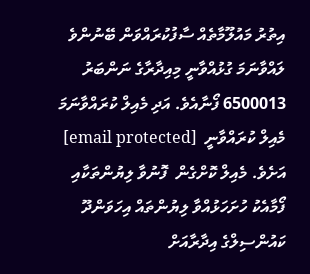އިތުރު މައުލޫމާތެއް ސާފުކުރައްވަން ބޭނުންވެ ލައްވާނަމަ ގުޅުއްވާނީ މިއިދާރާގެ ނަންބަރު  6500013 ފޯނާއެވެ. އަދި މެއިލް ކުރައްވާނަމަ މެއިލް ކުރައްވާނީ  [email protected] އަށެވެ. މެއިލް ކޮށްގެން  ފޮނުވާ ލިޔުންތަކާއި ފޯމާއެކު ހުށަހަޅުއްވާ ލިޔުންތައް އިހަވަންދޫ ކައުންސިލްގެ އިދާރާއަށް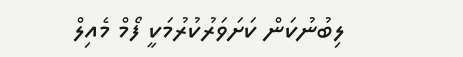ލިބުނުކަން ކަށަވަރުކުރުމަކީ ފޯމް މެއިލް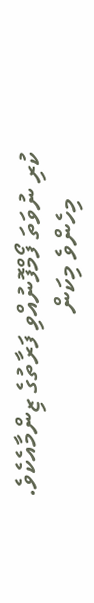ކުރި ނުވަތަ ފޯމްފޮނުއްވި ފަރާތުގެ ޒިންމާއެކެވެ.
       މިހެންވެ މިކަން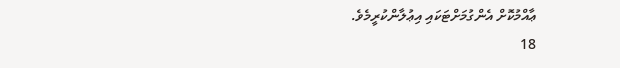ޢާއްމުކޮށް އެންގުމަށްޓަކައި އިޢުލާންކުރީމެވެ.
18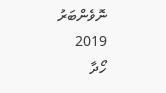ނޮވެންބަރު 2019
ހޯދާ